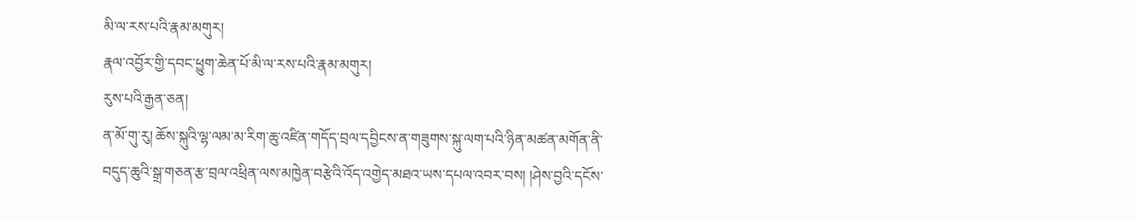མི་ལ་རས་པའི་རྣམ་མགུར།
རྣལ་འབྱོར་གྱི་དབང་ཕྱུག་ཆེན་པོ་མི་ལ་རས་པའི་རྣམ་མགུར།
རུས་པའི་རྒྱན་ཅན།
ན་མོ་གུ་རུ། ཆོས་སྐུའི་ལྷ་ལམ་མ་རིག་ཆུ་འཛིན་གདོད་བྲལ་དབྱིངས་ན་གཟུགས་སྐུ་ལག་པའི་ཉིན་མཚན་མགོན་ནི་བདུད་ཆུའི་སྒྲ་གཅན་རྩ་བྲལ་འཕྲིན་ལས་མཁྱེན་བརྩེའི་འོད་འགྱེད་མཐའ་ཡས་དཔལ་འབར་བས། །ཤེས་བྱའི་དངོས་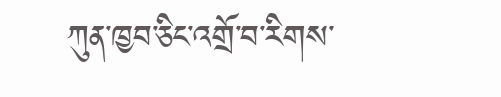ཀུན་ཁྱབ་ཅིང་འགྲོ་བ་རིགས་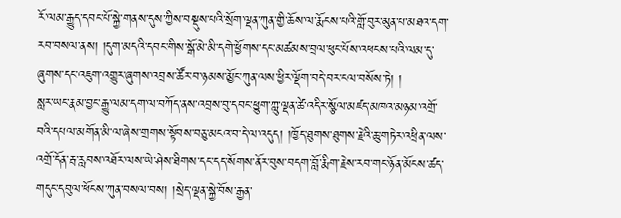རོ་ལམ་རྒྱུད་དབང་པོ་སྐྱེ་གནས་དུས་ཀྱིས་བསྡུས་པའི་སྲོག་ལྡན་ཀུན་གྱི་ཆོས་ལ་རྨོངས་པའི་གློ་བུར་མུན་པ་མཐའ་དག་རབ་བསལ་ནས། །དུག་མདའི་དབང་གིས་སྒོ་མེ་མི་དགེ་ཕྱོགས་དང་མཚམས་བྲལ་ཕུང་པོས་འཕངས་པའི་ལམ་དུ་ཞུགས་དང་འཇུག་འགྱུར་ཞུགས་འབྲས་ཚོར་བ་ཉམས་མྱོང་ཀུན་ལས་ཕྱིར་ལྡོག་བདེ་བར་ངལ་བསོས་ཏེ། །
སླར་ཡང་རྣམ་བྱང་རྒྱུ་ལམ་དག་ལ་བཀོད་ནས་འབྲས་བུ་དབང་ཕྱུག་ཀླུ་ལྡན་ཚེ་འདིར་སྩོལ་མཛད་མཁའ་མཉམ་འགྲོ་བའི་དཔལ་མགོན་མི་ལ་ཞེས་གྲགས་སྟོབས་བཅུ་མངའ་བ་དེ་ལ་འདུད། །ཁྱོད་ཐུགས་ཐུགས་རྗེའི་ཆུ་གཏེར་འཕྲིན་ལས་འགྲོ་དོན་རྦ་རླབས་འཐོར་ལས་ཡེ་ཤེས་ཐིགས་དང་དད་སོགས་ནོར་བུས་བདག་བློ་རྨིག་རྗེས་རབ་གང་ཉོན་མོངས་ཚད་གདུང་དབུལ་ཕོངས་ཀུན་བསལ་བས། །སྲེད་ལྡན་སྐྱེ་བོས་རྒྱན་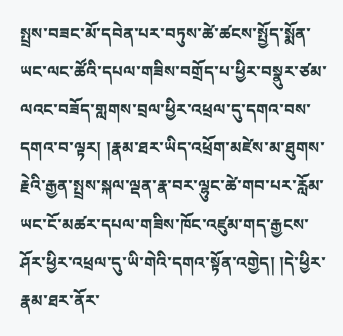སྤྲས་བཟང་མོ་དབེན་པར་བཏུས་ཚེ་ཚངས་སྤྱོད་སྨོན་ཡང་ལང་ཚོའི་དཔལ་གཟིས་བགྲོད་པ་ཕྱིར་བསྣུར་ཙམ་ལའང་བཟོད་གླགས་བྲལ་ཕྱིར་འཕྲལ་དུ་དགའ་བས་དགའ་བ་ལྟར། །རྣམ་ཐར་ཡིད་འཕྲོག་མཛེས་མ་ཐུགས་རྗེའི་རྒྱན་སྤྲས་སྐལ་ལྡན་རྣ་བར་ལྷུང་ཚེ་གབ་པར་རློམ་ཡང་ངོ་མཚར་དཔལ་གཟིས་ཁོང་འཛུམ་གད་རྒྱངས་ཤོར་ཕྱིར་འཕྲལ་དུ་ཡི་གེའི་དགའ་སྟོན་འགྱེད། །དེ་ཕྱིར་རྣམ་ཐར་ནོར་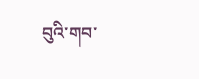བུའི་གབ་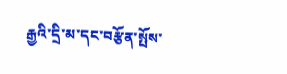རྒྱའི་དྲི་མ་དང་བརྩོན་སྤོས་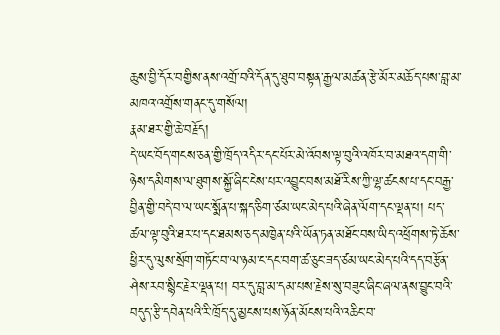ཆུས་བྱི་དོར་བགྱིས་ནས་འགྲོ་བའི་དོན་དུ་ཐུབ་བསྟན་རྒྱལ་མཚན་རྩེ་མོར་མཆོད་པས་བླ་མ་མཁའ་འགྲོས་གནང་དུ་གསོལ།
རྣམ་ཐར་གྱི་ཆེ་བརྗོད།
དེ་ཡང་བོད་གངས་ཅན་གྱི་ཁྲོད་འདིར་དང་པོར་མེ་འོབས་ལྟ་བུའི་འཁོར་བ་མཐའ་དག་གི་ཉེས་དམིགས་ལ་ཐུགས་སྐྱོ་ཞིང་ངེས་པར་འབྱུང་བས་མཐོ་རིས་ཀྱི་ལྷ་ཚངས་པ་དང་བརྒྱ་བྱིན་གྱི་བདེ་བ་ལ་ཡང་སྨོན་པ་སྐད་ཅིག་ཙམ་ཡང་མེད་པའི་ཞེན་ལོག་དང་ལྡན་པ། པད་ཚལ་ལྟ་བུའི་ཐར་པ་དང་ཐམས་ཅད་མཁྱེན་པའི་ཡོན་ཏན་མཐོང་བས་ཡིད་འཕྲོགས་ཏེ་ཆོས་ཕྱིར་དུ་ལུས་སྲོག་གཏོང་བ་ལ་ཉམ་ང་དང་བག་ཚ་ཅུང་ཟད་ཙམ་ཡང་མེད་པའི་དད་བརྩོན་ཤེས་རབ་སྙིང་རྗེར་ལྡན་པ། བར་དུ་བླ་མ་དམ་པས་རྗེས་སུ་བཟུང་ཞིང་ཞལ་ནས་བྱུང་བའི་བདུད་རྩི་དབེན་པའི་རི་ཁྲོད་དུ་མྱངས་པས་ཉོན་མོངས་པའི་འཆིང་བ་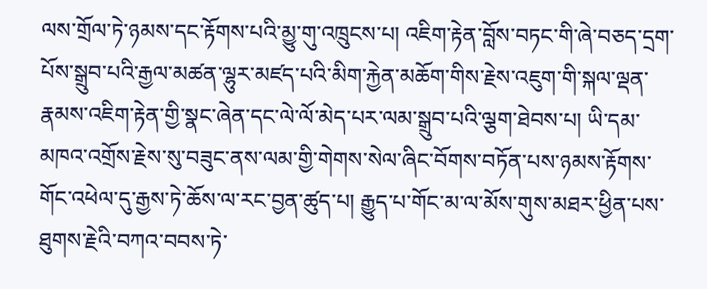ལས་གྲོལ་ཏེ་ཉམས་དང་རྟོགས་པའི་མྱུ་གུ་འཁྲུངས་པ། འཇིག་རྟེན་བློས་བཏང་གི་ཞེ་བཅད་དྲག་པོས་སྒྲུབ་པའི་རྒྱལ་མཚན་ལྷུར་མཛད་པའི་མིག་རྐྱེན་མཆོག་གིས་རྗེས་འཇུག་གི་སྐལ་ལྡན་རྣམས་འཇིག་རྟེན་གྱི་སྣང་ཞེན་དང་ལེ་ལོ་མེད་པར་ལམ་སྒྲུབ་པའི་ལྕག་ཐེབས་པ། ཡི་དམ་མཁའ་འགྲོས་རྗེས་སུ་བཟུང་ནས་ལམ་གྱི་གེགས་སེལ་ཞིང་བོགས་བཏོན་པས་ཉམས་རྟོགས་གོང་འཕེལ་དུ་རྒྱས་ཏེ་ཆོས་ལ་རང་བྱན་ཚུད་པ། རྒྱུད་པ་གོང་མ་ལ་མོས་གུས་མཐར་ཕྱིན་པས་ཐུགས་རྗེའི་བཀའ་བབས་ཏེ་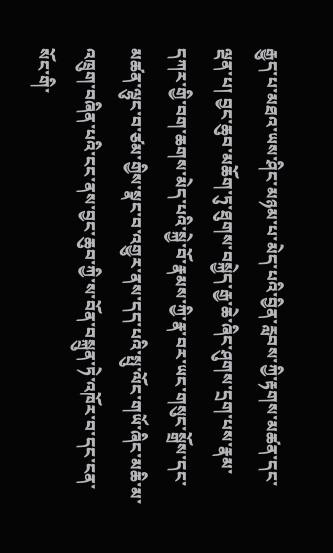རྒྱུད་པ་མཐའ་ཡས་ཤིང་མཉམ་པ་མེད་པའི་བྱིན་རླབས་ཀྱི་རྟགས་མཚན་དང་ལྡན་པ། བྱང་ཆུབ་མཆོག་ཏུ་ཐུགས་བསྐྱེད་རྒྱ་ཆེ་ཞིང་ཤུགས་དྲག་པས་རྣམ་དཀར་གྱི་བག་ཆགས་མེད་པའི་སྐྱེ་བོ་རྣམས་ཀྱི་རྣ་བར་ཡང་གསུང་སྒྲོས་དང་མཚན་ལྷུང་བ་ཙམ་གྱིས་སྣང་བ་འགྱུར་ནས་དད་པའི་སྤུ་ལོང་གཡོ་ཞིང་མཆི་མ་འཁྲུག་བཞིན་པའི་ངང་ནས་བྱང་ཆུབ་ཀྱི་ས་བོན་བསྐྲུན་ཏེ་འཁོར་བ་དང་ངན་སོང་གི་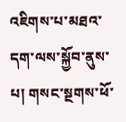འཇིགས་པ་མཐའ་དག་ལས་སྐྱོབ་ནུས་པ། གསང་སྔགས་ཕོ་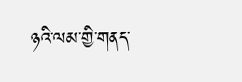ཉའི་ལམ་གྱི་གནད་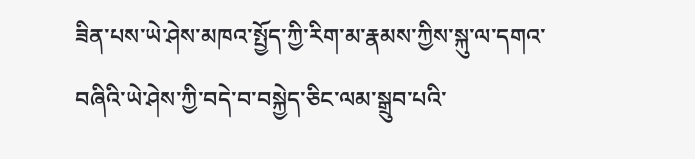ཟིན་པས་ཡེ་ཤེས་མཁའ་སྤྱོད་ཀྱི་རིག་མ་རྣམས་ཀྱིས་སྐུ་ལ་དགའ་བཞིའི་ཡེ་ཤེས་ཀྱི་བདེ་བ་བསྐྱེད་ཅིང་ལམ་སྒྲུབ་པའི་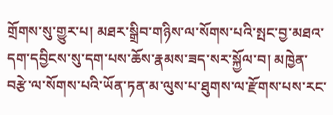གྲོགས་སུ་གྱུར་པ། མཐར་སྒྲིབ་གཉིས་ལ་སོགས་པའི་སྤང་བྱ་མཐའ་དག་དབྱིངས་སུ་དག་པས་ཆོས་རྣམས་ཟད་སར་སྐྱོལ་བ། མཁྱེན་བརྩེ་ལ་སོགས་པའི་ཡོན་ཏན་མ་ལུས་པ་ཐུགས་ལ་རྫོགས་པས་རང་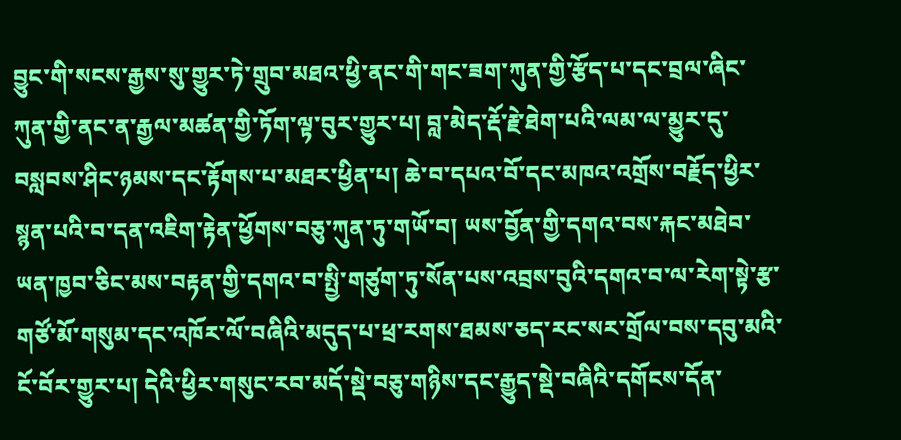བྱུང་གི་སངས་རྒྱས་སུ་གྱུར་ཏེ་གྲུབ་མཐའ་ཕྱི་ནང་གི་གང་ཟག་ཀུན་གྱི་རྩོད་པ་དང་བྲལ་ཞིང་ཀུན་གྱི་ནང་ན་རྒྱལ་མཚན་གྱི་ཏོག་ལྟ་བུར་གྱུར་པ། བླ་མེད་རྡོ་རྗེ་ཐེག་པའི་ལམ་ལ་མྱུར་དུ་བསླབས་ཤིང་ཉམས་དང་རྟོགས་པ་མཐར་ཕྱིན་པ། ཆེ་བ་དཔའ་བོ་དང་མཁའ་འགྲོས་བརྗོད་ཕྱིར་སྙན་པའི་བ་དན་འཇིག་རྟེན་ཕྱོགས་བཅུ་ཀུན་ཏུ་གཡོ་བ། ཡས་བྱོན་གྱི་དགའ་བས་རྐང་མཐེབ་ཡན་ཁྱབ་ཅིང་མས་བརྟན་གྱི་དགའ་བ་སྤྱི་གཙུག་ཏུ་སོན་པས་འབྲས་བུའི་དགའ་བ་ལ་རེག་སྟེ་རྩ་གཙོ་མོ་གསུམ་དང་འཁོར་ལོ་བཞིའི་མདུད་པ་ཕྲ་རགས་ཐམས་ཅད་རང་སར་གྲོལ་བས་དབུ་མའི་ངོ་བོར་གྱུར་པ། དེའི་ཕྱིར་གསུང་རབ་མདོ་སྡེ་བཅུ་གཉིས་དང་རྒྱུད་སྡེ་བཞིའི་དགོངས་དོན་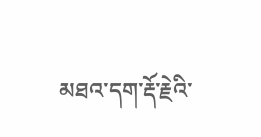མཐའ་དག་རྡོ་རྗེའི་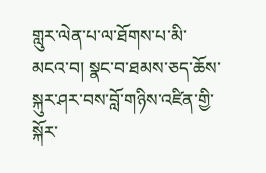གླུར་ལེན་པ་ལ་ཐོགས་པ་མི་མངའ་བ། སྣང་བ་ཐམས་ཅད་ཆོས་སྐུར་ཤར་བས་བློ་གཉིས་འཛིན་གྱི་སྐོར་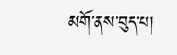མགོ་ནས་བུད་པ།